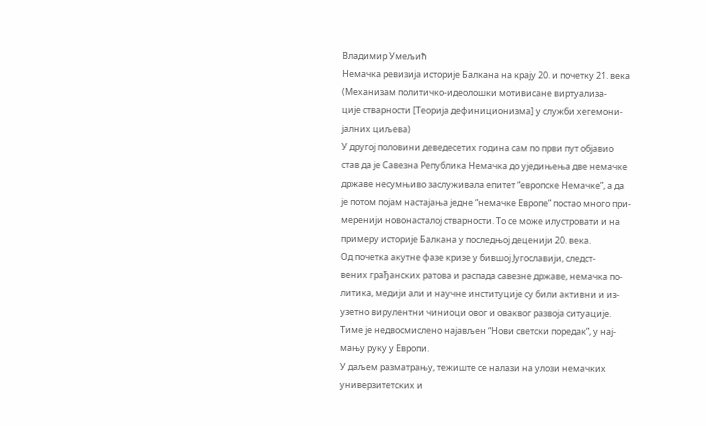Владимир Умељић
Немачка ревизија историје Балкана на крају 20. и почетку 21. века
(Механизам политичко-идеолошки мотивисане виртуализа-
ције стварности [Теорија дефиниционизма] у служби хегемони-
јалних циљева)
У другој половини деведесетих година сам по први пут објавио
став да је Савезна Република Немачка до уједињења две немачке
државе несумњиво заслуживала епитет “европске Немачке”, а да
је потом појам настајања једне “немачке Европе” постао много при-
меренији новонасталој стварности. То се може илустровати и на
примеру историје Балкана у последњој деценији 20. века.
Од почетка акутне фазе кризе у бившој Југославији, следст-
вених грађанских ратова и распада савезне државе, немачка по-
литика, медији али и научне институције су били активни и из-
узетно вирулентни чиниоци овог и оваквог развоја ситуације.
Тиме је недвосмислено најављен “Нови светски поредак”, у нај-
мању руку у Европи.
У даљем разматрању, тежиште се налази на улози немачких
универзитетских и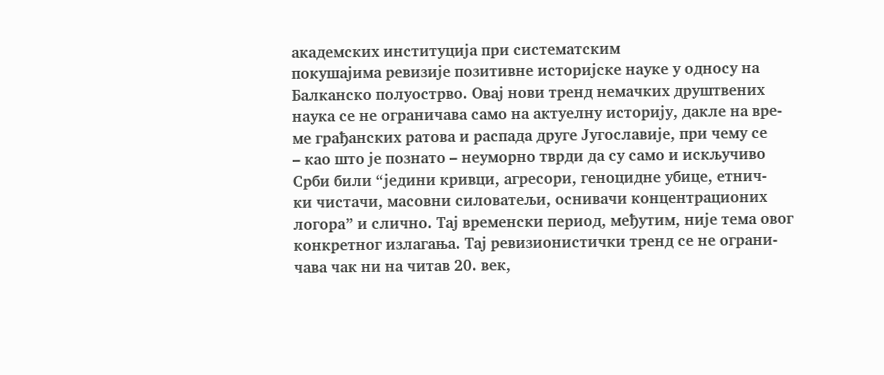академских институција при систематским
покушајима ревизије позитивне историјске науке у односу на
Балканско полуострво. Овај нови тренд немачких друштвених
наука се не ограничава само на актуелну историју, дакле на вре-
ме грађанских ратова и распада друге Југославије, при чему се
– као што је познато – неуморно тврди да су само и искључиво
Срби били “једини кривци, агресори, геноцидне убице, етнич-
ки чистачи, масовни силоватељи, оснивачи концентрационих
логора” и слично. Тај временски период, међутим, није тема овог
конкретног излагања. Тај ревизионистички тренд се не ограни-
чава чак ни на читав 20. век,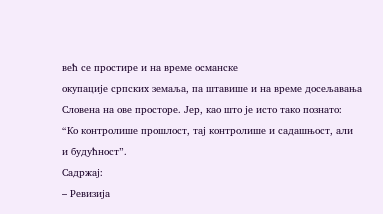већ се простире и на време османске
окупације српских земаља, па штавише и на време досељавања
Словена на ове просторе. Јер, као што је исто тако познато:
“Ко контролише прошлост, тај контролише и садашњост, али
и будућност”.
Садржај:
– Ревизија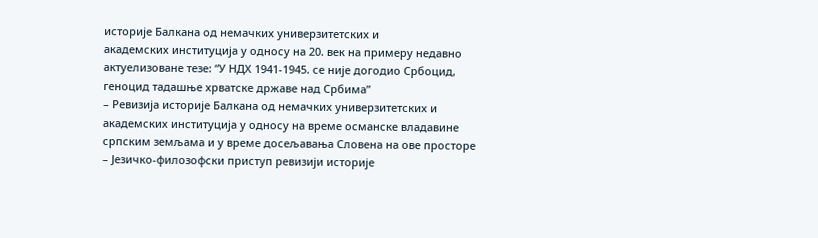историје Балкана од немачких универзитетских и
академских институција у односу на 20. век на примеру недавно
актуелизоване тезе: “У НДХ 1941-1945. се није догодио Србоцид,
геноцид тадашње хрватске државе над Србима”
– Ревизија историје Балкана од немачких универзитетских и
академских институција у односу на време османске владавине
српским земљама и у време досељавања Словена на ове просторе
– Језичко-филозофски приступ ревизији историје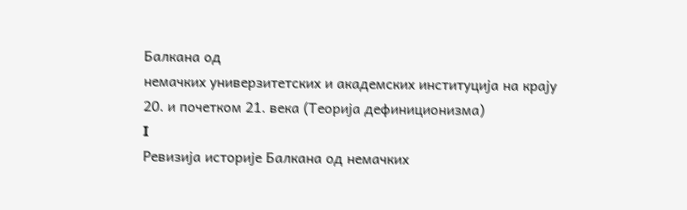Балкана од
немачких универзитетских и академских институција на крају
20. и почетком 21. века (Теорија дефиниционизма)
I
Ревизија историје Балкана од немачких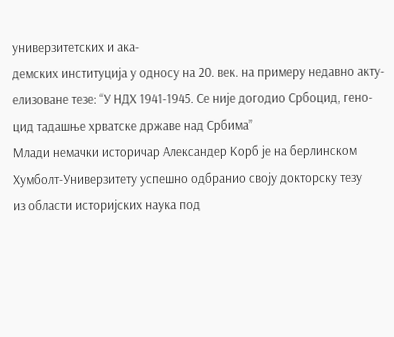универзитетских и ака-
демских институција у односу на 20. век. на примеру недавно акту-
елизоване тезе: “У НДХ 1941-1945. Се није догодио Србоцид, гено-
цид тадашње хрватске државе над Србима”
Млади немачки историчар Александер Корб је на берлинском
Хумболт-Универзитету успешно одбранио своју докторску тезу
из области историјских наука под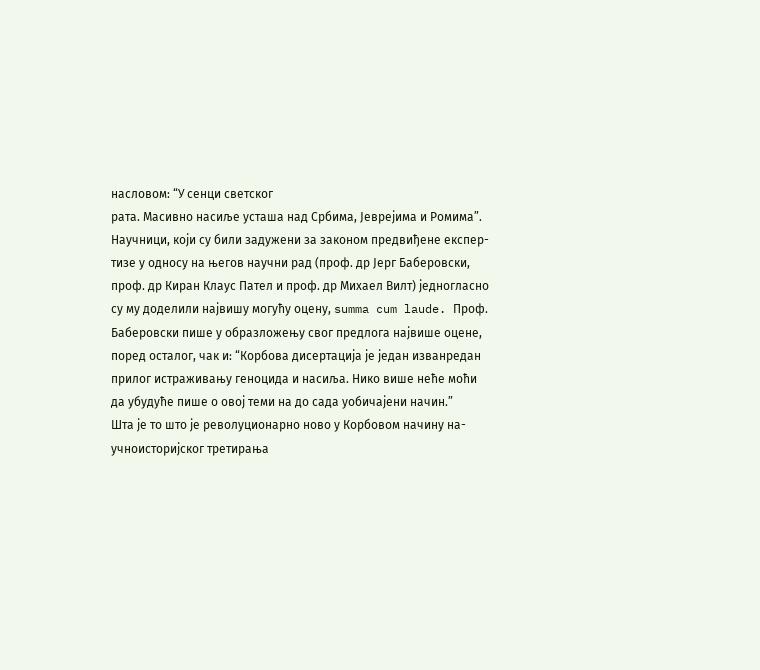насловом: “У сенци светског
рата. Масивно насиље усташа над Србима, Јеврејима и Ромима”.
Научници, који су били задужени за законом предвиђене експер-
тизе у односу на његов научни рад (проф. др Јерг Баберовски,
проф. др Киран Клаус Пател и проф. др Михаел Вилт) једногласно
су му доделили највишу могућу оцену, summa cum laude. Проф.
Баберовски пише у образложењу свог предлога највише оцене,
поред осталог, чак и: “Корбова дисертација је један изванредан
прилог истраживању геноцида и насиља. Нико више неће моћи
да убудуће пише о овој теми на до сада уобичајени начин.”
Шта је то што је револуционарно ново у Корбовом начину на-
учноисторијског третирања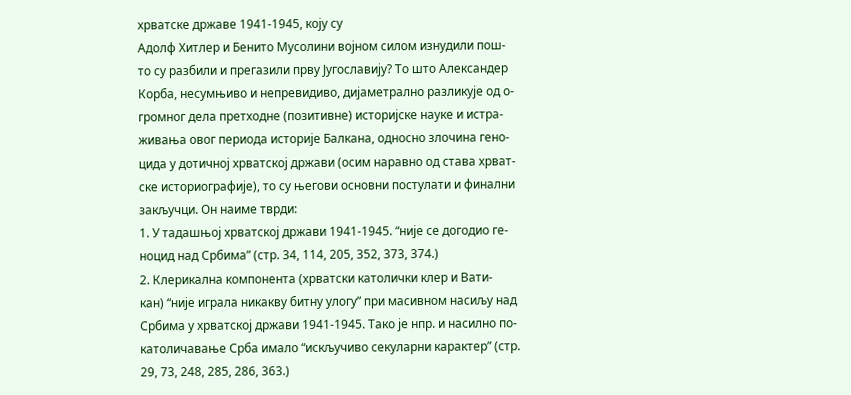хрватске државе 1941-1945, коју су
Адолф Хитлер и Бенито Мусолини војном силом изнудили пош-
то су разбили и прегазили прву Југославију? То што Александер
Корба, несумњиво и непревидиво, дијаметрално разликује од о-
громног дела претходне (позитивне) историјске науке и истра-
живања овог периода историје Балкана, односно злочина гено-
цида у дотичној хрватској држави (осим наравно од става хрват-
ске историографије), то су његови основни постулати и финални
закључци. Он наиме тврди:
1. У тадашњој хрватској држави 1941-1945. “није се догодио ге-
ноцид над Србима” (стр. 34, 114, 205, 352, 373, 374.)
2. Клерикална компонента (хрватски католички клер и Вати-
кан) “није играла никакву битну улогу” при масивном насиљу над
Србима у хрватској држави 1941-1945. Тако је нпр. и насилно по-
католичавање Срба имало “искључиво секуларни карактер” (стр.
29, 73, 248, 285, 286, 363.)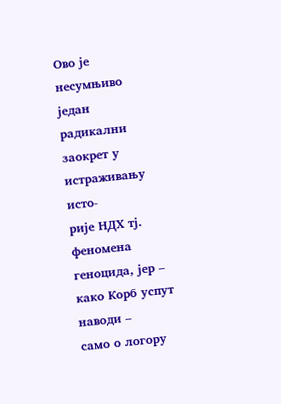Ово је несумњиво један радикални заокрет у истраживању исто-
рије НДХ тј. феномена геноцида, јер – како Корб успут наводи –
само о логору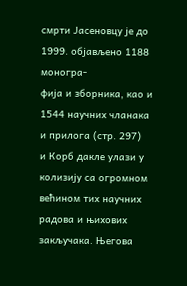смрти Јасеновцу је до 1999. објављено 1188 моногра-
фија и зборника, као и 1544 научних чланака и прилога (стр. 297)
и Корб дакле улази у колизију са огромном већином тих научних
радова и њихових закључака. Његова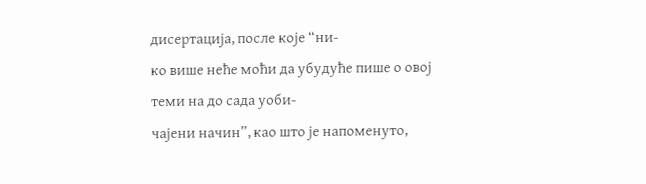дисертација, после које “ни-
ко више неће моћи да убудуће пише о овој теми на до сада уоби-
чајени начин”, као што је напоменуто,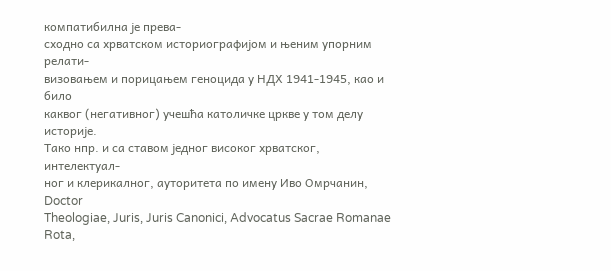компатибилна је прева-
сходно са хрватском историографијом и њеним упорним релати-
визовањем и порицањем геноцида у НДХ 1941-1945, као и било
каквог (негативног) учешћа католичке цркве у том делу историје.
Тако нпр. и са ставом једног високог хрватског, интелектуал-
ног и клерикалног, ауторитета по имену Иво Омрчанин, Doctor
Theologiae, Juris, Juris Canonici, Advocatus Sacrae Romanae Rota,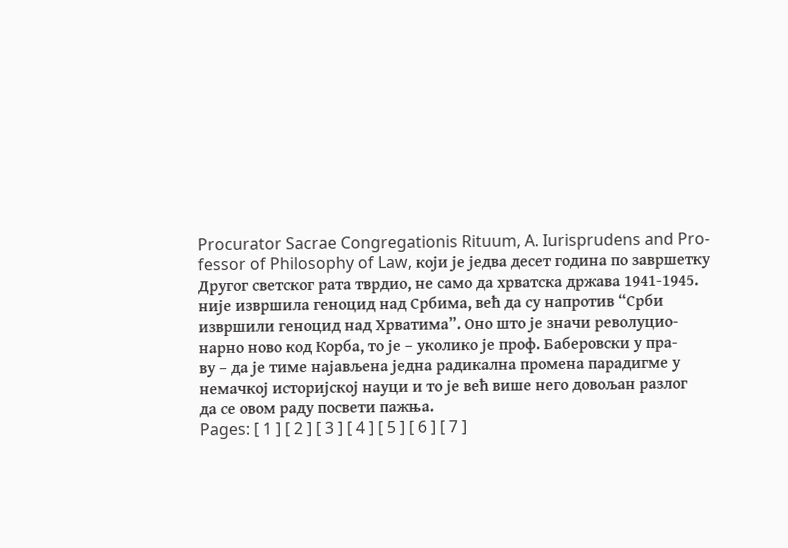Procurator Sacrae Congregationis Rituum, A. Iurisprudens and Pro-
fessor of Philosophy of Law, који је једва десет година по завршетку
Другог светског рата тврдио, не само да хрватска држава 1941-1945.
није извршила геноцид над Србима, већ да су напротив “Срби
извршили геноцид над Хрватима”. Оно што је значи револуцио-
нарно ново код Корба, то је – уколико је проф. Баберовски у пра-
ву – да је тиме најављена једна радикална промена парадигме у
немачкој историјској науци и то је већ више него довољан разлог
да се овом раду посвети пажња.
Pages: [ 1 ] [ 2 ] [ 3 ] [ 4 ] [ 5 ] [ 6 ] [ 7 ]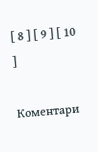[ 8 ] [ 9 ] [ 10 ]

Коментари